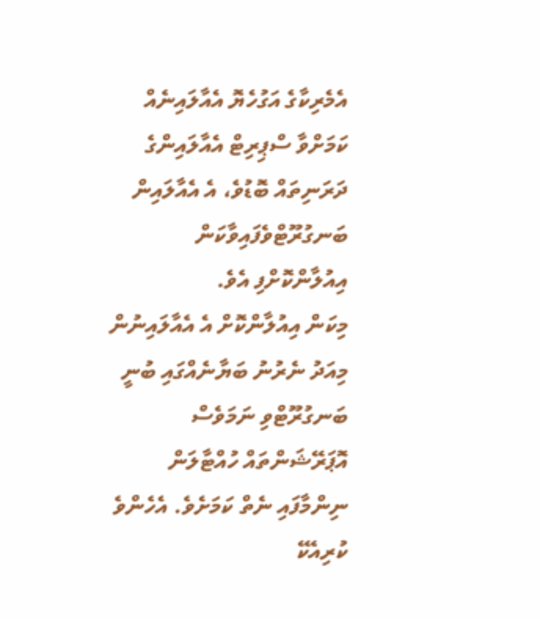އެމެރިކާގެ އަގުހެޔޮ އެއާލައިނެއް ކަމަށްވާ ސްޕިރިޓް އެއާލައިންގެ ދަރަނިތައް ބޮޑުވެ، އެ އެއާލައިން ބަނގުރޫޓްވެފައިވާކަން އިއުލާންކޮށްފި އެވެ.
މިކަން އިއުލާންކޮށް އެ އެއާލައިނުން މިއަދު ނެރުނު ބަޔާނެއްގައި ބުނީ ބަނގުރޫޓްވި ނަމަވެސް އޮޕަރޭޝަންތައް ހުއްޓާލަން ނިންމާފައި ނެތް ކަމަށެވެ. އެހެންވެ ކުރިއެކޭ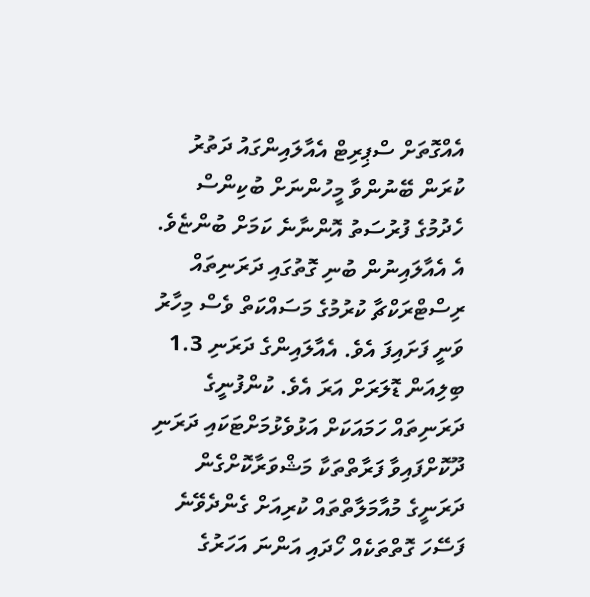އެއްގޮތަށް ސްޕިރިޓް އެއާލައިންގައު ދަތުރު ކުރަން ބޭނުންވާ މީހުންނަށް ބުކިންސް ހެދުމުގެ ފުރުސަތު އޮންނާނެ ކަމަށް ބުންޏެވެ.
އެ އެއާލައިނުން ބުނި ގޮތުގައި ދަރަނިތައް ރިސްޓްރަކްޗާ ކުރުމުގެ މަސައްކަތް ވެސް މިހާރު ވަނީ ފަށައިފަ އެވެ. އެއާލައިންގެ ދަރަނި 1.3 ބިލިއަން ޑޮލަރަށް އަރަ އެވެ. ކުންފުނީގެ ދަރަނިތައް ހަމައަކަށް އަޅުވެޅުމަށްޓަކައި ދަރަނި ދޫކޮށްފައިވާ ފަރާތްތަކާ މަޝްވަރާކޮށްގެން ދަރަނީގެ މުއާމަލާތްތައް ކުރިއަށް ގެންދެވޭނެ ފަސޭހަ ގޮތްތަކެއް ހޯދައި އަންނަ އަހަރުގެ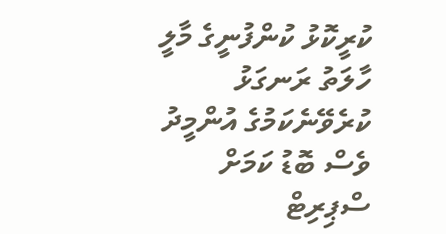ކުރީކޮޅު ކުންފުނީގެ މާލީ ހާލަތު ރަނގަޅު ކުރެވޭނެކަމުގެ އުންމީދު ވެސް ބޮޑު ކަމަށް ސްޕިރިޓް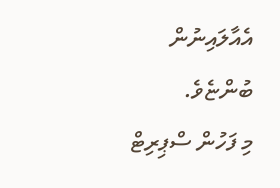އެއާލައިނުން ބުންޏެވެ.
މި ފަހުން ސްޕިރިޓް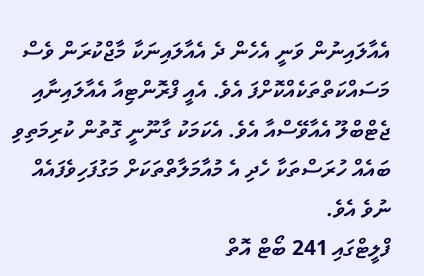އެއާލައިނުން ވަނީ އެހެން ދެ އެއާލައިނަކާ މާޖްކުރަން ވެސް މަސައްކަތްތަކެއްކޮށްފަ އެވެ. އެއީ ފްރޮންޓިއާ އެއާލައިނާއި ޖެޓްބްލޫ އެއާވޭސްއާ އެވެ. އެކަމަކު ގާނޫނީ ގޮތުން ކުރިމަތިވި ބައެއް ހުރަސްތަކާ ހެދި އެ މުއާމަލާތްތަކަށް މަގުފަހިވެފައެއް ނުވެ އެވެ.
ފްލީޓްގައި 241 ބޯޓް އޮތް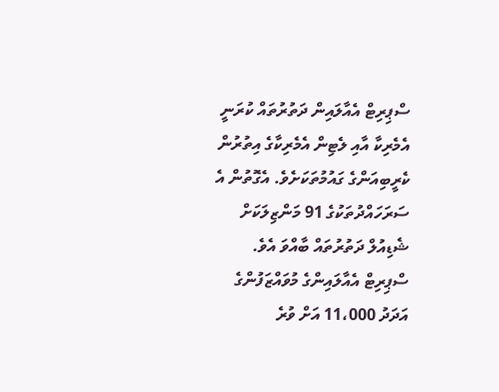ސްޕިރިޓް އެއާލައިން ދަތުރުތައް ކުރަނީ އެމެރިކާ އާއި ލެޓިން އެމެރިކާގެ އިތުރުން ކެރީބިއަންގެ ގައުމުތަކަށެވެ. އެގޮތުން އެ ސަރަހައްދުތަކުގެ 91 މަންޒިލަކަށް ޝެޑިއުލް ދަތުރުތައް ބާއްވަ އެވެ.
ސްޕިރިޓް އެއާލައިންގެ މުވައްޒަފުންގެ އަދަދު 11،000 އަށް ވުރެ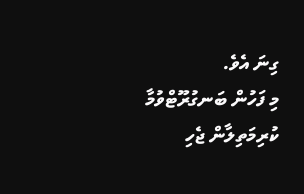ގިނަ އެވެ.
މި ފަހުން ބަނގުރޫޓްވުމާ ކުރިމަތިލާން ޖެހި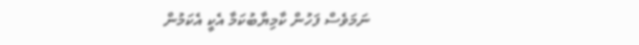ނަމަވެސް ފަހުން ކާމިޔާބުކަމާ އެކީ އެކަމުން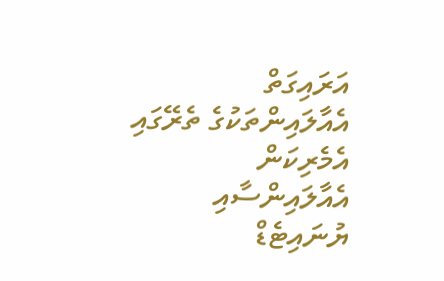އަރައިގަތް އެއާލައިންތަކުގެ ތެރޭގައި އެމެރިކަން އެއާލައިންސާއި ޔުނައިޓެޑް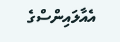އެއާލައިންސްގެ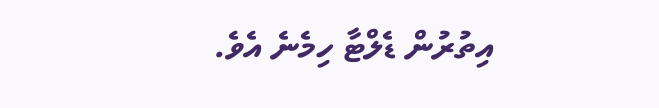އިތުރުން ޑެލްޓާ ހިމެނެ އެވެ.